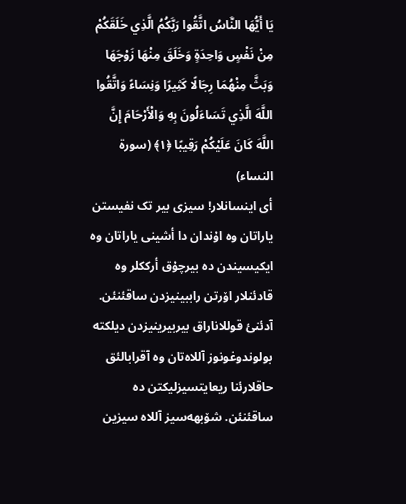يَا أَيُّهَا النَّاسُ اتَّقُوا رَبَّكُمُ الَّذِي خَلَقَكُمْ مِنْ نَفْسٍ وَاحِدَةٍ وَخَلَقَ مِنْهَا زَوْجَهَا وَبَثَّ مِنْهُمَا رِجَالًا كَثِيرًا وَنِسَاءً وَاتَّقُوا اللَّهَ الَّذِي تَسَاءَلُونَ بِهِ وَالْأَرْحَامَ إِنَّ اللَّهَ كَانَ عَلَيْكُمْ رَقِيبًا ﴿۱﴾ (سورة النساء)
أی اینسانلار! سیزی بیر تک نفیستن یاراتان وە اۇندان دا أشینی یاراتان وە ایکیسیندن دە بیرچۇق أرککلر وە قادئنلار اۆرتن راببینیزدن ساقئنئن. آدئنئ قوللاناراق بیربیرینیزدن دیلکتە بولوندوغونوز آللاەتان وە آقرابالئق حاقلارئنا ریعایتسیزلیکتن دە ساقئنئن. شۆبهەسیز آللاە سیزین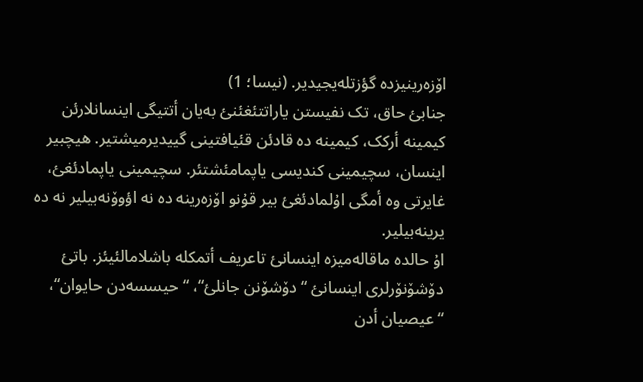اۆزەرینیزدە گؤزتلەیجیدیر. (نیسا؛ 1)
جنابئ حاق، تک نفیستن یاراتتئغئنئ بەیان أتتیگی اینسانلارئن کیمینە أرکک، کیمینە دە قادئن قئیافتینی گییدیرمیشتیر. هیچبیر اینسان، سچیمینی کندیسی یاپمامئشتئر. سچیمینی یاپمادئغئ، غایرتی وە أمگی اۇلمادئغئ بیر قۇنو اۆزەرینە دە نە اؤوۆنەبیلیر نە دە یرینەبیلیر.
اۇ حالدە ماقالەمیزە اینسانئ تاعریف أتمکلە باشلامالئیئز. باتئ دۆشۆنۆرلری اینسانئ “دۆشۆنن جانلئ“، “حیسسەدن حایوان“، “عیصیان أدن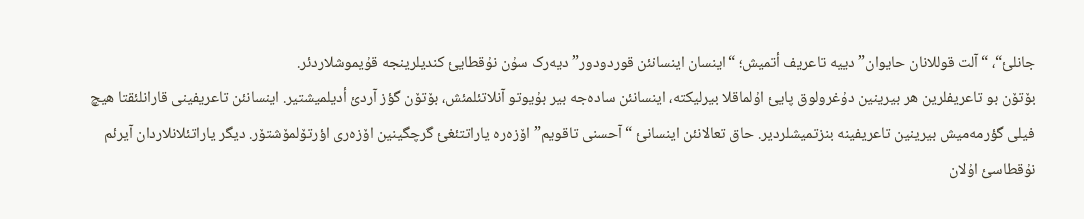جانلئ“، “آلت قوللانان حایوان” دییە تاعریف أتمیش؛ “اینسان اینسانئن قوردودور” دیەرک سۇن نۇقطایئ کندیلرینجە قۇیموشلاردئر.
بۆتۆن بو تاعریفلرین هر بیرینین دۇغرولوق پایئ اۇلماقلا بیرلیکتە، اینسانئن سادەجە بیر بۇیوتو آنلاتئلمئش، بۆتۆن گؤز آردئ أدیلمیشتیر. اینسانئن تاعریفینی قارانلئقتا هیچ فیلی گؤرمەمیش بیرینین تاعریفینە بنزتمیشلردیر. حاق تعالانئن اینسانئ “آحسنی تاقویم” اۆزەرە یاراتتئغئ گرچگینین اۆزەری اؤرتۆلمۆشتۆر. دیگر یاراتئلانلاردان آیرئم نۇقطاسئ اۇلان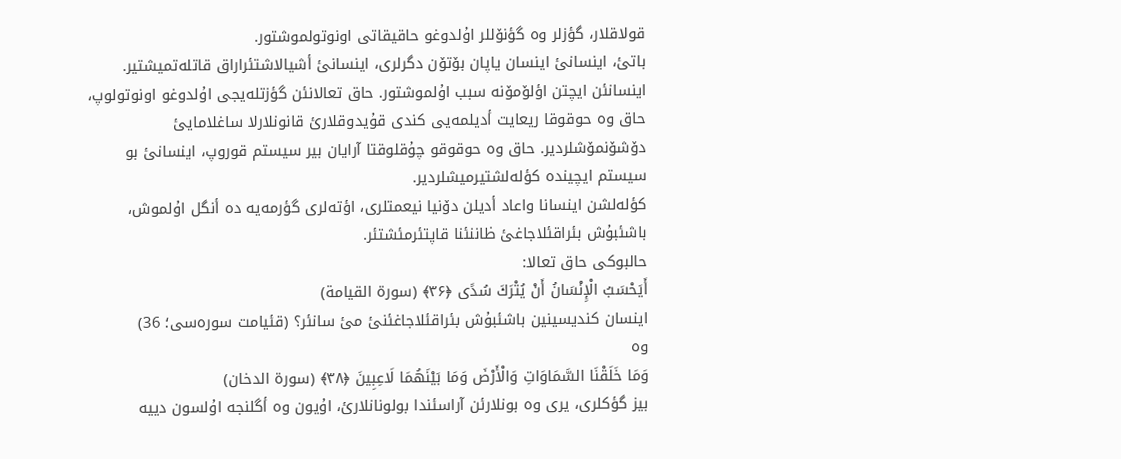قولاقلار، گؤزلر وە گؤنۆللر اۇلدوغو حاقیقاتی اونوتولموشتور.
باتئ، اینسانئ اینسان یاپان بۆتۆن دگرلری، اینسانئ أشیالاشتئراراق قاتلەتمیشتیر. اینسانئن ایچتن اؤلۆمۆنە سبب اۇلموشتور. حاق تعالانئن گؤزتلەیجی اۇلدوغو اونوتولوپ، حاق وە حوقوقا ریعایت أدیلمەیی کندی قۇیدوقلارئ قانونلارلا ساغلامایئ دۆشۆنمۆشلردیر. حاق وە حوقوقو چۇقلوقتا آرایان بیر سیستم قوروپ، اینسانئ بو سیستم ایچیندە کؤلەلشتیرمیشلردیر.
کؤلەلشن اینسانا واعاد أدیلن دۆنیا نیعمتلری، اؤتەلری گؤرمەیە دە أنگل اۇلموش، باشئبۇش بئراقئلاجاغئ ظاننئنا قاپتئرمئشتئر.
حالبوکی حاق تعالا:
أَيَحْسَبُ الْإِنْسَانُ أَنْ يُتْرَكَ سُدًى ﴿۳۶﴾ (سورة القیامة)
اینسان کندیسینین باشئبۇش بئراقئلاجاغئنئ مئ سانئر؟ (قئیامت سورەسی؛ 36)
وە
وَمَا خَلَقْنَا السَّمَاوَاتِ وَالْأَرْضَ وَمَا بَيْنَهُمَا لَاعِبِينَ ﴿۳۸﴾ (سورة الدخان)
بیز گؤکلری، یری وە بونلارئن آراسئندا بولونانلارئ، اۇیون وە أگلنجە اۇلسون دییە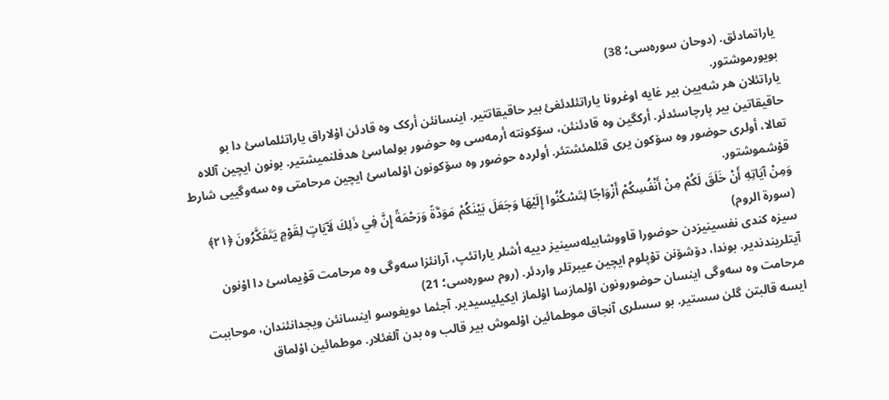یاراتمادئق. (دوحان سورەسی؛ 38)
بویورموشتور.
یاراتئلان هر شەیین بیر غایە اوغرونا یاراتئلدئغئ بیر حاقیقاتتیر. اینسانئن أرکک وە قادئن اۇلاراق یاراتئلماسئ دا بو حاقیقاتین بیر پارچاسئدئر. أرکگین وە قادئنئن، سۆکونتە أرمەسی وە حوضور بولماسئ هدفلنمیشتیر. بونون ایچین آللاە تعالا، أولری حوضور وە سۆکون یری قئلمئشتئر. أولردە حوضور وە سۆکونون اۇلماسئ ایچین مرحامتی وە سەوگییی شارط قۇشموشتور.
وَمِنْ آيَاتِهِ أَنْ خَلَقَ لَكُمْ مِنْ أَنْفُسِكُمْ أَزْوَاجًا لِتَسْكُنُوا إِلَيْهَا وَجَعَلَ بَيْنَكُمْ مَوَدَّةً وَرَحْمَةً إِنَّ فِي ذَلِكَ لَآيَاتٍ لِقَوْمٍ يَتَفَكَّرُونَ ﴿۲۱﴾ (سورة الروم)
سیزە کندی نفسینیزدن حوضورا قاووشابیلەسینیز دییە أشلر یاراتئپ، آرانئزا سەوگی وە مرحامت قۇیماسئ دا اۇنون آیتلریندندیر. بوندا، دۆشۆنن تۇپلوم ایچین عیبرتلر واردئر. (روم سورەسی؛ 21)
مرحامت وە سەوگی اینسان حوضورونون اۇلمازسا اۇلماز ایکیلیسیدیر. آجئما دویغوسو اینسانئن ویجدانئندان، موحاببت ایسە قالبتن گلن سستیر. بو سسلری آنجاق موطمائین اۇلموش بیر قالب وە بدن آلغئلار. موطمائین اۇلماق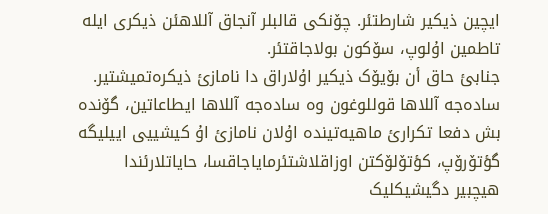ایچین ذیکیر شارطتئر. چۆنکی قالبلر آنجاق آللاهئن ذیکری ایلە تاطمین اۇلوپ، سۆکون بولاجاقتئر.
جنابئ حاق أن بۆیۆک ذیکیر اۇلاراق دا نامازئ ذیکرەتمیشتیر. سادەجە آللاها قوللوغون وە سادەجە آللاها ایطاعاتین، گۆندە بش دفعا تکرارئ ماهیەتیندە اۇلان نامازئ اۇ کیشییی اییلیگە گؤتۆرۆپ، کؤتۆلۆکتن اوزاقلاشتئرمایاجاقسا، حایاتلارئندا هیچبیر دگیشیکلیک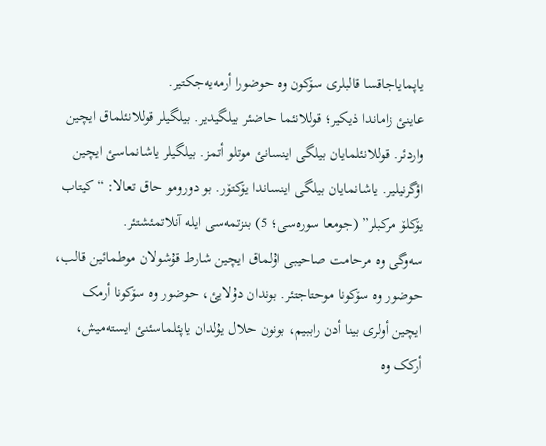یاپمایاجاقسا قالبلری سۆکون وە حوضورا أرمەیەجکتیر.
عاینئ زاماندا ذیکیر؛ قوللانئما حاضئر بیلگیدیر. بیلگیلر قوللانئلماق ایچین واردئر. قوللانئلمایان بیلگی اینسانئ موتلو أتمز. بیلگیلر یاشانماسئ ایچین اؤگرنیلیر. یاشانمایان بیلگی اینساندا یۆکتۆر. بو دورومو حاق تعالا: “کیتاب یۆکلۆ مرکبلر” (جومعا سورەسی؛ 5) بنزتمەسی ایلە آنلاتمئشتئر.
سەوگی وە مرحامت صاحیبی اۇلماق ایچین شارط قۇشولان موطمائین قالب، حوضور وە سۆکونا موحتاجتئر. بوندان دۇلایئ، حوضور وە سۆکونا أرمک ایچین أولری بینا أدن راببیم، بونون حلال یۇلدان یاپئلماسئنئ ایستەمیش، أرکک وە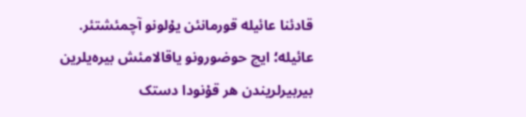قادئنا عائیلە قورمانئن یۇلونو آچمئشتئر.
عائیلە؛ ایچ حوضورونو یاقالامئش بیرەیلرین بیربیرلریندن هر قۇنودا دستک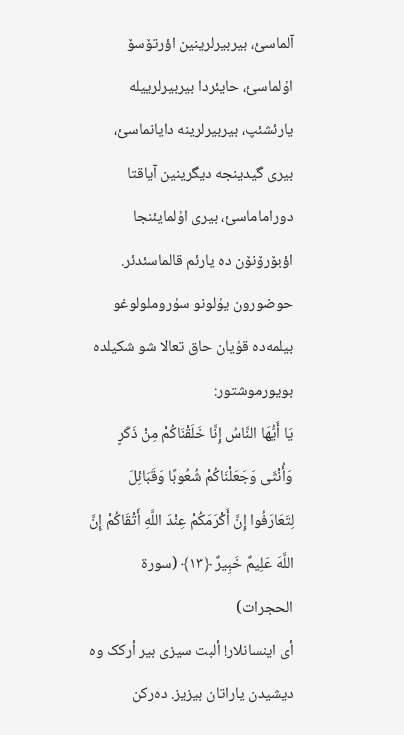آلماسئ، بیربیرلرینین اؤرتۆسۆ اۇلماسئ، حایئردا بیربیرلرییلە یارئشئپ، بیربیرلرینە دایانماسئ، بیری گیدینجە دیگرینین آیاقتا دوراماماسئ، بیری اۇلمایئنجا اؤبۆرۆنۆن دە یارئم قالماسئدئر.
حوضورون یۇلونو سۇروملولوغو بیلمەدە قۇیان حاق تعالا شو شکیلدە بویورموشتور:
يَا أَيُّهَا النَّاسُ إِنَّا خَلَقْنَاكُمْ مِنْ ذَكَرٍ وَأُنْثَى وَجَعَلْنَاكُمْ شُعُوبًا وَقَبَائِلَ لِتَعَارَفُوا إِنَّ أَكْرَمَكُمْ عِنْدَ اللَّهِ أَتْقَاكُمْ إِنَّ اللَّهَ عَلِيمٌ خَبِيرٌ ﴿۱۳﴾ (سورة الحجرات)
أی اینسانلار! ألبت سیزی بیر أرکک وە دیشیدن یاراتان بیزیز. دەرکن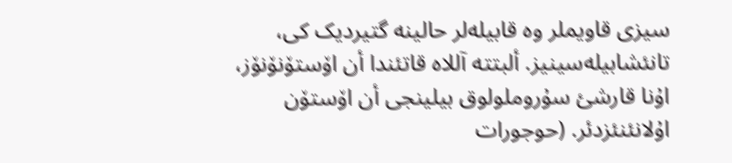سیزی قاویملر وە قابیلەلر حالینە گتیردیک کی، تانئشابیلەسینیز. ألبتتە آللاە قاتئندا أن اۆستۆنۆنۆز، اۇنا قارشئ سۇروملولوق بیلینجی أن اۆستۆن اۇلانئنئزدئر. (حوجورات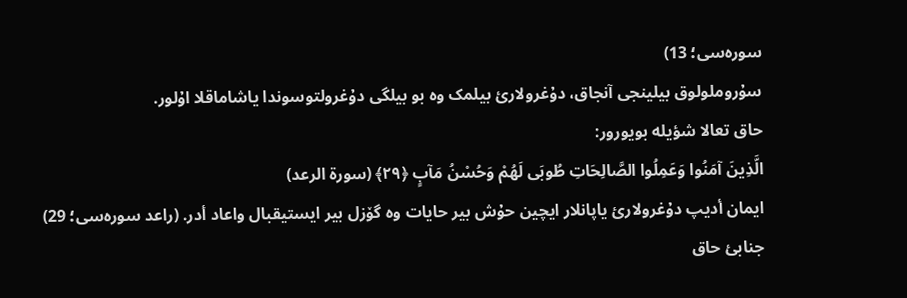سورەسی؛ 13)
سۇروملولوق بیلینجی آنجاق، دۇغرولارئ بیلمک وە بو بیلگی دۇغرولتوسوندا یاشاماقلا اۇلور.
حاق تعالا شؤیلە بویورور:
الَّذِينَ آمَنُوا وَعَمِلُوا الصَّالِحَاتِ طُوبَى لَهُمْ وَحُسْنُ مَآبٍ ﴿۲۹﴾ (سورة الرعد)
ایمان أدیپ دۇغرولارئ یاپانلار ایچین حۇش بیر حایات وە گۆزل بیر ایستیقبال واعاد أدر. (راعد سورەسی؛ 29)
جنابئ حاق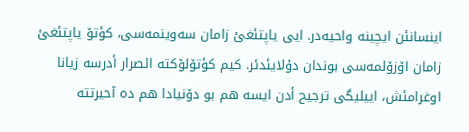اینسانئن ایچینە واحیەدر. ایی یاپتئغئ زامان سەوینمەسی، کؤتۆ یاپتئغئ زامان اۆزۆلمەسی بوندان دۇلایئدئر. کیم کؤتۆلۆکتە ائصرار أدرسە زیانا اوغرامئش، اییلیگی ترجیح أدن ایسە هم بو دۆنیادا هم دە آحیرتتە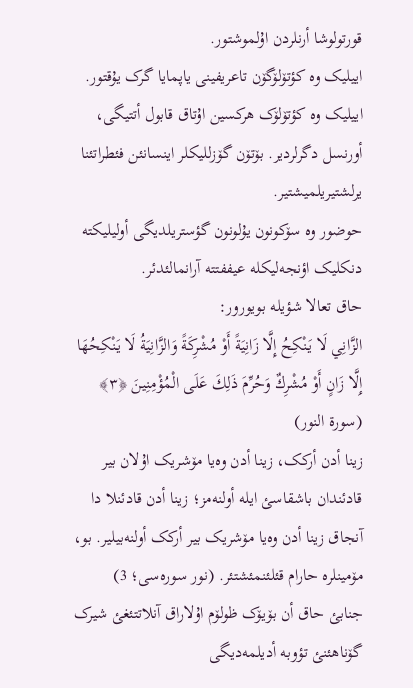قورتولوشا أرنلردن اۇلموشتور.
اییلیک وە کؤتۆلۆگۆن تاعریفینی یاپمایا گرک یۇقتور. اییلیک وە کؤتۆلۆک هرکسین اۇتاق قابول أتتیگی، أورنسل دگرلردیر. بۆتۆن گۆزللیکلر اینسانئن فئطراتئنا یرلشتیریلمیشتیر.
حوضور وە سۆکونون یۇلونون گؤستریلدیگی أولیلیکتە دنکلیک اؤنجەلیکلە عیففتتە آرانمالئدئر.
حاق تعالا شؤیلە بویورور:
الزَّانِي لَا يَنْكِحُ إِلَّا زَانِيَةً أَوْ مُشْرِكَةً وَالزَّانِيَةُ لَا يَنْكِحُهَا إِلَّا زَانٍ أَوْ مُشْرِكٌ وَحُرِّمَ ذَلِكَ عَلَى الْمُؤْمِنِينَ ﴿۳﴾ (سورة النور)
زینا أدن أرکک، زینا أدن وەیا مۆشریک اۇلان بیر قادئندان باشقاسئ ایلە أولنەمز؛ زینا أدن قادئنلا دا آنجاق زینا أدن وەیا مۆشریک بیر أرکک أولنەبیلیر. بو، مۆمینلرە حارام قئلئنمئشتئر. (نور سورەسی؛ 3)
جنابئ حاق أن بۆیۆک ظولۆم اۇلاراق آنلاتتئغئ شیرک گۆناهئنئ تؤوبە أدیلمەدیگی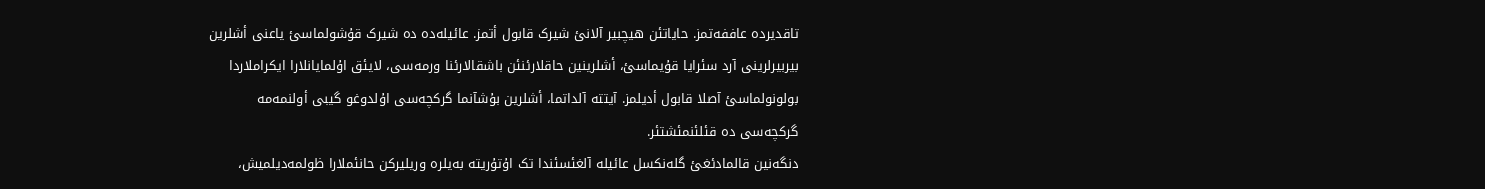تاقدیردە عاففەتمز. حایاتئن هیچبیر آلانئ شیرک قابول أتمز. عائیلەدە دە شیرک قۇشولماسئ یاعنی أشلرین بیربیرلرینی آرد سئرایا قۇیماسئ، أشلرینین حاقلارئنئن باشقالارئنا ورمەسی، لایئق اۇلمایانلارا ایکراملاردا بولونولماسئ آصلا قابول أدیلمز. آیتتە آلداتما، أشلرین بۇشآنما گرکچەسی اۇلدوغو گیبی أولنمەمە گرکچەسی دە قئلئنمئشتئر.
دنگەنین قالمادئغئ گلەنکسل عائیلە آلغئسئندا تک اۇتۇریتە بەیلرە وریلیرکن حانئملارا ظولمەدیلمیش،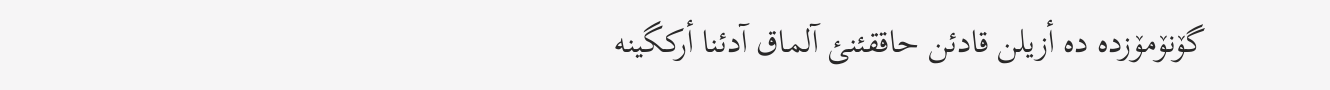گۆنۆمۆزدە دە أزیلن قادئن حاققئنئ آلماق آدئنا أرکگینە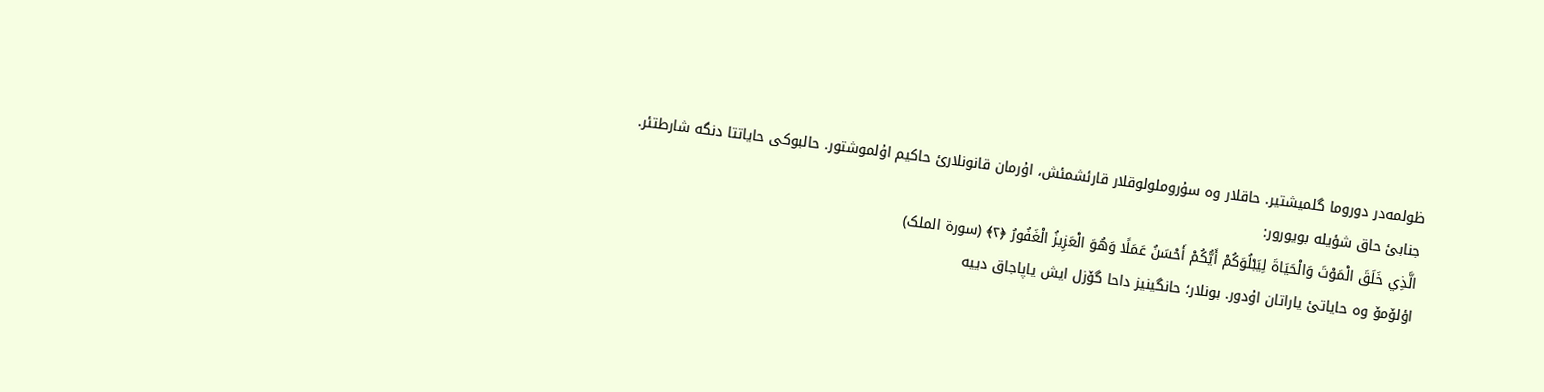ظولمەدر دوروما گلمیشتیر. حاقلار وە سۇروملولوقلار قارئشمئش، اۇرمان قانونلارئ حاکیم اۇلموشتور. حالبوکی حایاتتا دنگە شارطتئر.
جنابئ حاق شؤیلە بویورور:
الَّذِي خَلَقَ الْمَوْتَ وَالْحَيَاةَ لِيَبْلُوَكُمْ أَيُّكُمْ أَحْسَنُ عَمَلًا وَهُوَ الْعَزِيزُ الْغَفُورُ ﴿۲﴾ (سورة الملک)
اؤلۆمۆ وە حایاتئ یاراتان اۇدور. بونلار؛ حانگینیز داحا گۆزل ایش یاپاجاق دییە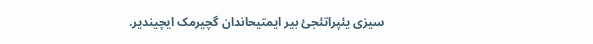سیزی یئپراتئجئ بیر ایمتیحاندان گچیرمک ایچیندیر.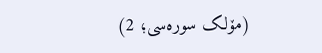(مۆلک سورەسی؛ 2)